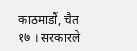काठमाडौं, चैत १७ । सरकारले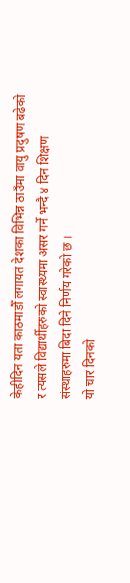केहीदिन यता काठमाडौँ लगायत देशका विभिन्न ठाउँमा वायु प्रदुषण बढेको र त्यसले विद्यार्थीहरुको स्वास्थ्यमा असर गर्ने भन्दै ४ दिन शिक्षण संस्थाहरुमा बिदा दिने निर्णय गरेको छ ।
यो चार दिनको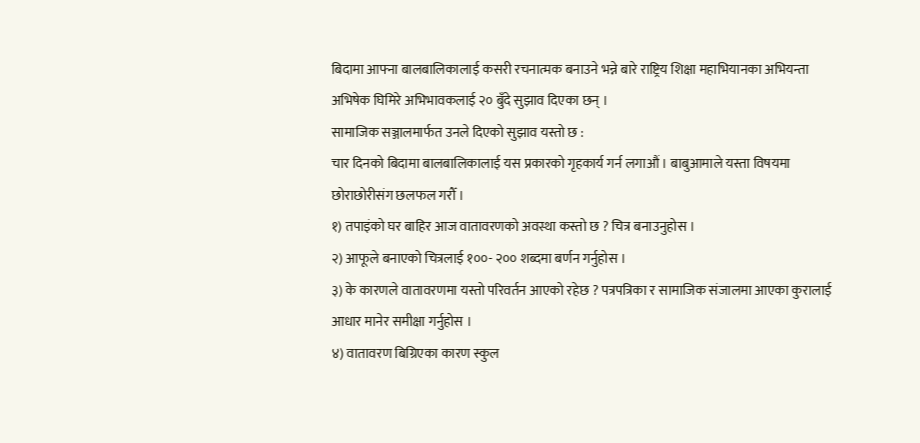बिदामा आफ्ना बालबालिकालाई कसरी रचनात्मक बनाउने भन्ने बारे राष्ट्रिय शिक्षा महाभियानका अभियन्ता अभिषेक घिमिरे अभिभावकलाई २० बुँदे सुझाव दिएका छन् ।
सामाजिक सञ्जालमार्फत उनले दिएको सुझाव यस्तो छ :
चार दिनको बिदामा बालबालिकालाई यस प्रकारको गृहकार्य गर्न लगाऔं । बाबुआमाले यस्ता विषयमा छोराछोरीसंग छलफल गरौँ ।
१) तपाइंको घर बाहिर आज वातावरणको अवस्था कस्तो छ ? चित्र बनाउनुहोस ।
२) आफूले बनाएको चित्रलाई १००- २०० शब्दमा बर्णन गर्नुहोस ।
३) के कारणले वातावरणमा यस्तो परिवर्तन आएको रहेछ ? पत्रपत्रिका र सामाजिक संजालमा आएका कुरालाई आधार मानेर समीक्षा गर्नुहोस ।
४) वातावरण बिग्रिएका कारण स्कुल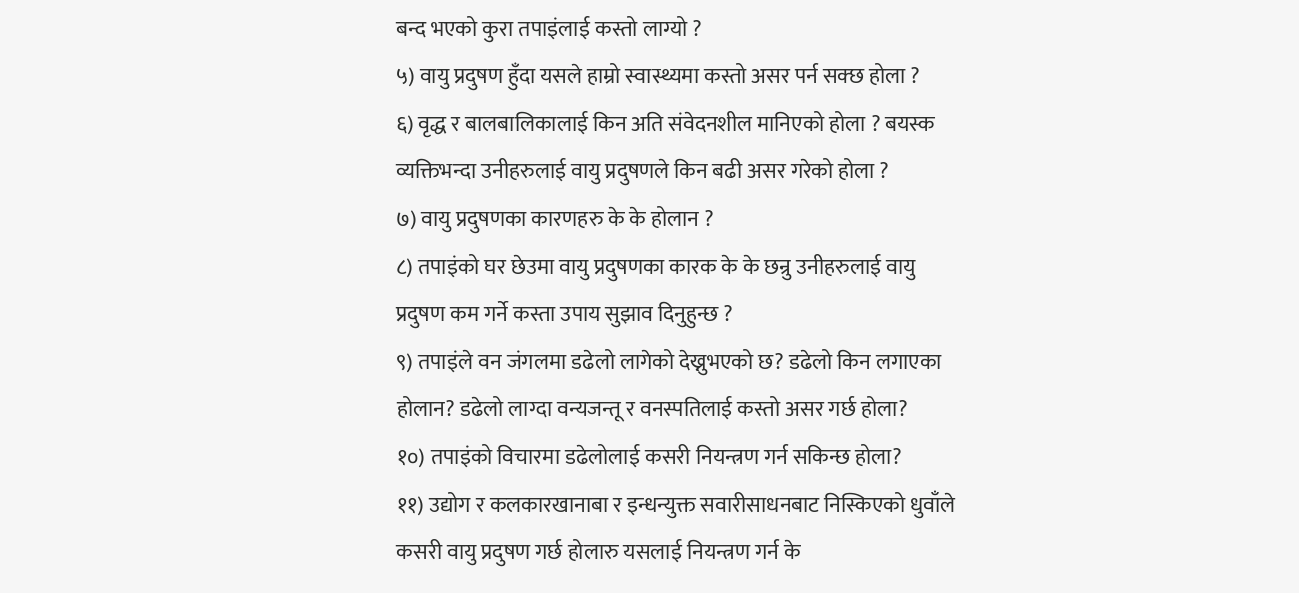बन्द भएको कुरा तपाइंलाई कस्तो लाग्यो ?
५) वायु प्रदुषण हुँदा यसले हाम्रो स्वास्थ्यमा कस्तो असर पर्न सक्छ होला ?
६) वृद्ध र बालबालिकालाई किन अति संवेदनशील मानिएको होला ? बयस्क व्यक्तिभन्दा उनीहरुलाई वायु प्रदुषणले किन बढी असर गरेको होला ?
७) वायु प्रदुषणका कारणहरु के के होलान ?
८) तपाइंको घर छेउमा वायु प्रदुषणका कारक के के छन्रु उनीहरुलाई वायु प्रदुषण कम गर्ने कस्ता उपाय सुझाव दिनुहुन्छ ?
९) तपाइंले वन जंगलमा डढेलो लागेको देख्नुभएको छ? डढेलो किन लगाएका होलान? डढेलो लाग्दा वन्यजन्तू र वनस्पतिलाई कस्तो असर गर्छ होला?
१०) तपाइंको विचारमा डढेलोलाई कसरी नियन्त्रण गर्न सकिन्छ होला?
११) उद्योग र कलकारखानाबा र इन्धन्युक्त सवारीसाधनबाट निस्किएको धुवाँले कसरी वायु प्रदुषण गर्छ होलारु यसलाई नियन्त्रण गर्न के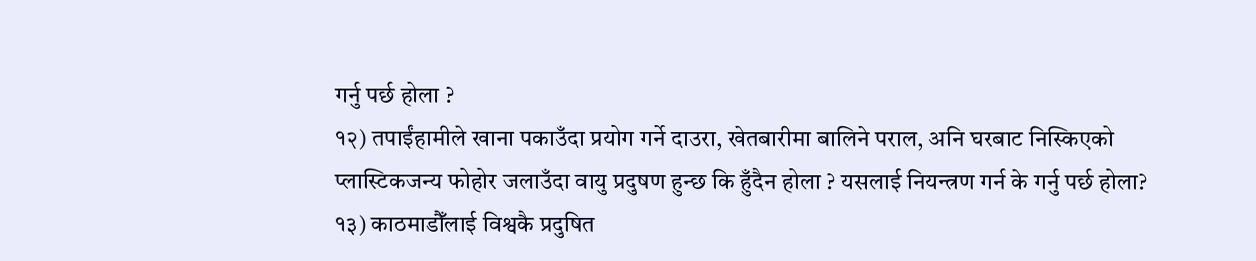गर्नु पर्छ होला ?
१२) तपाईंहामीले खाना पकाउँदा प्रयोग गर्ने दाउरा, खेतबारीमा बालिने पराल, अनि घरबाट निस्किएको प्लास्टिकजन्य फोहोर जलाउँदा वायु प्रदुषण हुन्छ कि हुँदैन होला ? यसलाई नियन्त्रण गर्न के गर्नु पर्छ होला?
१३) काठमाडौँलाई विश्वकै प्रदुषित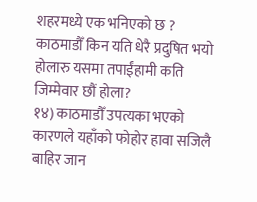शहरमध्ये एक भनिएको छ ? काठमाडौँ किन यति धेरै प्रदुषित भयो होलारु यसमा तपाईंहामी कति जिम्मेवार छौं होला?
१४) काठमाडौँ उपत्यका भएको कारणले यहाँको फोहोर हावा सजिलै बाहिर जान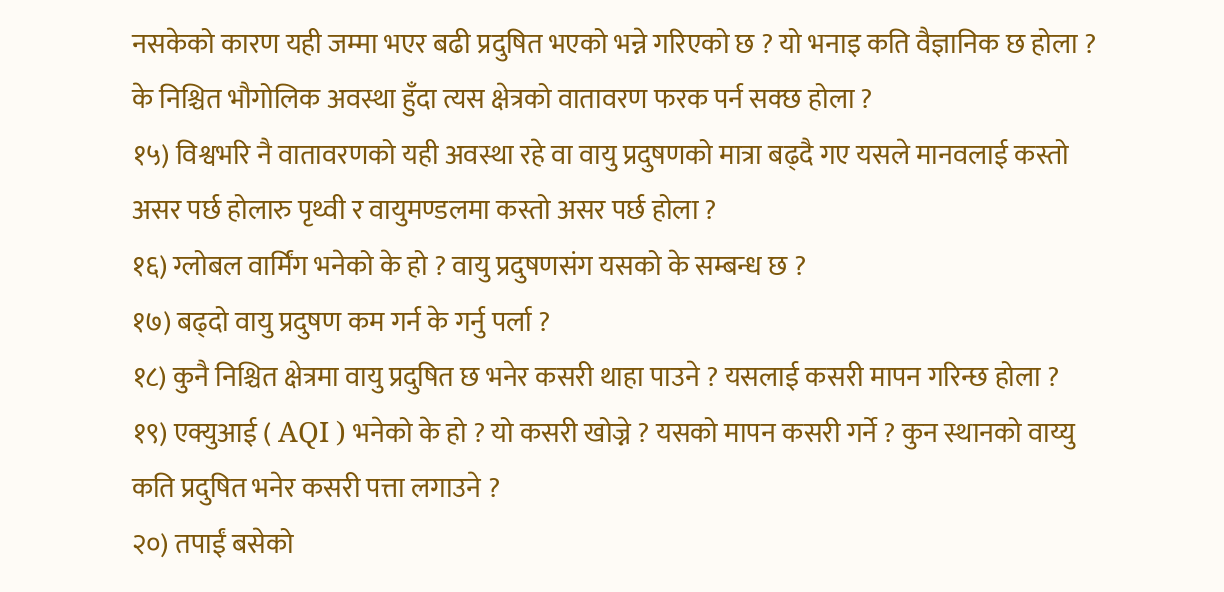नसकेको कारण यही जम्मा भएर बढी प्रदुषित भएको भन्ने गरिएको छ ? यो भनाइ कति वैज्ञानिक छ होला ? के निश्चित भौगोलिक अवस्था हुँदा त्यस क्षेत्रको वातावरण फरक पर्न सक्छ होला ?
१५) विश्वभरि नै वातावरणको यही अवस्था रहे वा वायु प्रदुषणको मात्रा बढ्दै गए यसले मानवलाई कस्तो असर पर्छ होलारु पृथ्वी र वायुमण्डलमा कस्तो असर पर्छ होला ?
१६) ग्लोबल वार्मिंग भनेको के हो ? वायु प्रदुषणसंग यसको के सम्बन्ध छ ?
१७) बढ्दो वायु प्रदुषण कम गर्न के गर्नु पर्ला ?
१८) कुनै निश्चित क्षेत्रमा वायु प्रदुषित छ भनेर कसरी थाहा पाउने ? यसलाई कसरी मापन गरिन्छ होला ?
१९) एक्युआई ( AQI ) भनेको के हो ? यो कसरी खोज्ने ? यसको मापन कसरी गर्ने ? कुन स्थानको वाय्यु कति प्रदुषित भनेर कसरी पत्ता लगाउने ?
२०) तपाईं बसेको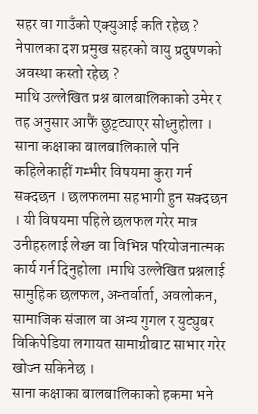सहर वा गाउँको एक्युआई कति रहेछ ? नेपालका दश प्रमुख सहरको वायु प्रदुषणको अवस्था कस्तो रहेछ ?
माथि उल्लेखित प्रश्न बालबालिकाको उमेर र तह अनुसार आफैं छुट्ट्याएर सोध्नुहोला । साना कक्षाका बालबालिकाले पनि कहिलेकाहीं गम्भीर विषयमा कुरा गर्न सक्दछन । छलफलमा सहभागी हुन सक्दछन । यी विषयमा पहिले छलफल गरेर मात्र उनीहरुलाई लेख्न वा विभिन्न परियोजनात्मक कार्य गर्न दिनुहोला ।माथि उल्लेखित प्रश्नलाई सामुहिक छलफल, अन्तर्वार्ता, अवलोकन, सामाजिक संजाल वा अन्य गुगल र युट्युबर विकिपेडिया लगायत सामाग्रीबाट साभार गरेर खोज्न सकिनेछ ।
साना कक्षाका बालबालिकाको हकमा भने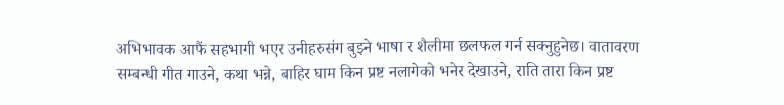अभिभावक आफैं सहभागी भएर उनीहरुसंग बुझ्ने भाषा र शैलीमा छलफल गर्न सक्नुहुनेछ। वातावरण सम्बन्धी गीत गाउने, कथा भन्ने, बाहिर घाम किन प्रष्ट नलागेको भनेर देखाउने, राति तारा किन प्रष्ट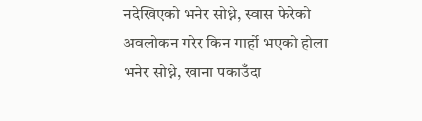नदेखिएको भनेर सोध्ने, स्वास फेरेको अवलोकन गरेर किन गार्हो भएको होला भनेर सोध्ने, खाना पकाउँदा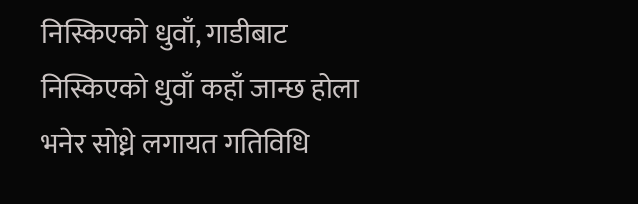निस्किएको धुवाँ, गाडीबाट निस्किएको धुवाँ कहाँ जान्छ होला भनेर सोध्ने लगायत गतिविधि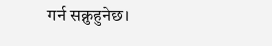गर्न सक्नुहुनेछ।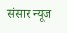संसार न्यूज